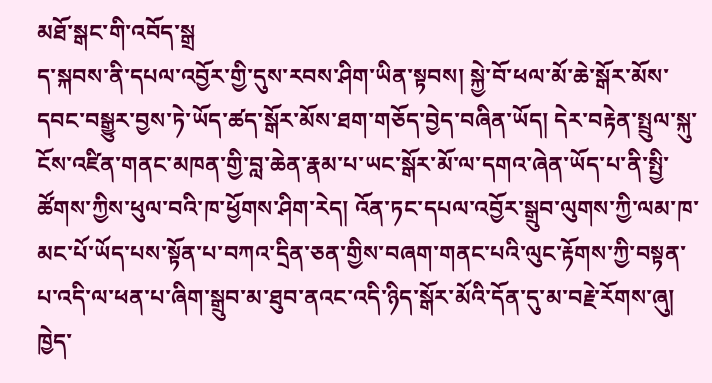མཐོ་སྒང་གི་འབོད་སྒྲ
ད་སྐབས་ནི་དཔལ་འབྱོར་གྱི་དུས་རབས་ཤིག་ཡིན་སྟབས། སྐྱེ་བོ་ཕལ་མོ་ཆེ་སྒོར་མོས་དབང་བསྒྱུར་བྱས་ཏེ་ཡོད་ཚད་སྒོར་མོས་ཐག་གཅོད་བྱེད་བཞིན་ཡོད། དེར་བརྟེན་སྤྲུལ་སྐུ་ངོས་འཛིན་གནང་མཁན་གྱི་བླ་ཆེན་རྣམ་པ་ཡང་སྒོར་མོ་ལ་དགའ་ཞེན་ཡོད་པ་ནི་སྤྱི་ཚོགས་ཀྱིས་ཕུལ་བའི་ཁ་ཕྱོགས་ཤིག་རེད། འོན་ཏང་དཔལ་འབྱོར་སྒྲུབ་ལུགས་ཀྱི་ལམ་ཁ་མང་པོ་ཡོད་པས་སྟོན་པ་བཀའ་དྲིན་ཅན་གྱིས་བཞག་གནང་པའི་ལུང་རྟོགས་ཀྱི་བསྟན་པ་འདི་ལ་ཕན་པ་ཞིག་སྒྲུབ་མ་ཐུབ་ནའང་འདི་ཉིད་སྒོར་མོའི་དོན་དུ་མ་བརྗེ་རོགས་ཞུ། ཁྱེད་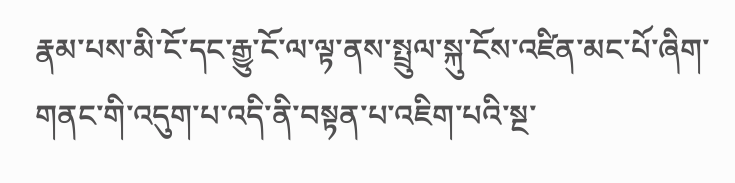རྣམ་པས་མི་ངོ་དང་རྒྱུ་ངོ་ལ་ལྟ་ནས་སྤྲུལ་སྐུ་ངོས་འཛིན་མང་པོ་ཞིག་གནང་གི་འདུག་པ་འདི་ནི་བསྟན་པ་འཇིག་པའི་སྔ་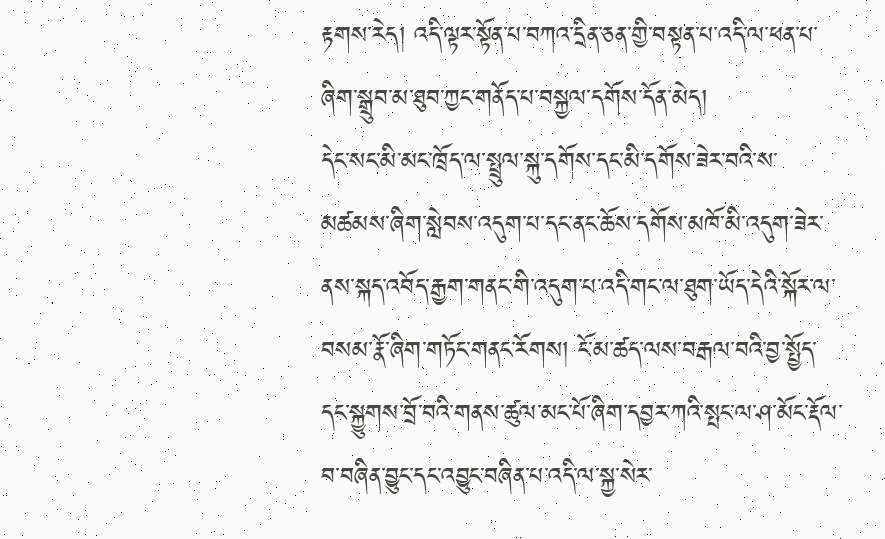རྟགས་རེད། འདི་ལྟར་སྟོན་པ་བཀའ་དྲིན་ཅན་གྱི་བསྟན་པ་འདི་ལ་ཕན་པ་ཞིག་སྒྲུབ་མ་ཐུབ་ཀྱང་གནོད་པ་བསྐྱལ་དགོས་དོན་མེད།
དེང་སང་མི་མང་ཁྲོད་ལ་སྤྲུལ་སྐུ་དགོས་དང་མི་དགོས་ཟེར་བའི་ས་མཚམས་ཞིག་སླེབས་འདུག་པ་དང་ནང་ཆོས་དགོས་མཁོ་མི་འདུག་ཟེར་ནས་སྐད་འབོད་རྒྱག་གནང་གི་འདུག་པ་འདི་གང་ལ་ཐུག་ཡོད་དེའི་སྐོར་ལ་བསམ་རྣོ་ཞིག་གཏོང་གནང་རོགས། ངོ་མ་ཚད་ལས་བརྒལ་བའི་བྱ་སྤྱོད་དང་སྐྱུགས་བྲོ་བའི་གནས་ཚུལ་མང་པོ་ཞིག་དབྱར་ཀའི་སྤང་ལ་ཤ་མོང་རྡོལ་བ་བཞིན་བྱུང་དང་འབྱུང་བཞིན་པ་འདི་ལ་སྐྱ་སེར་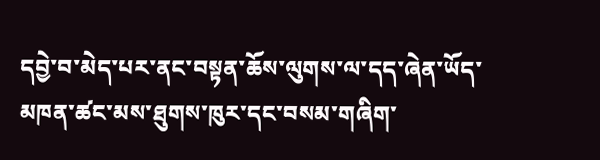དབྱེ་བ་མེད་པར་ནང་བསྟན་ཆོས་ལུགས་ལ་དད་ཞེན་ཡོད་མཁན་ཚང་མས་ཐུགས་ཁུར་དང་བསམ་གཞིག་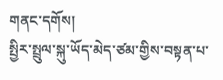གནང་དགོས།
སྤྱིར་སྤྲུལ་སྐུ་ཡོད་མེད་ཙམ་གྱིས་བསྟན་པ་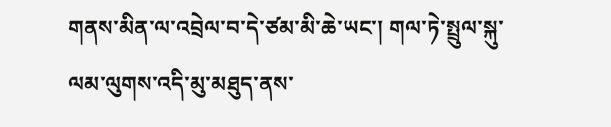གནས་མིན་ལ་འབྲེལ་བ་དེ་ཙམ་མི་ཆེ་ཡང་། གལ་ཏེ་སྤྲུལ་སྐུ་ལམ་ལུགས་འདི་མུ་མཐུད་ནས་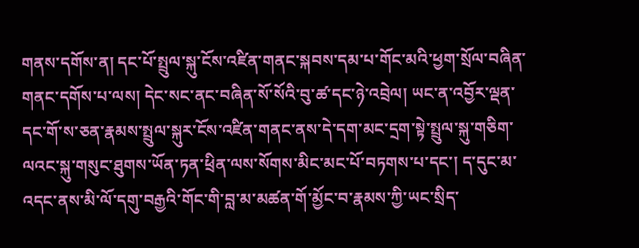གནས་དགོས་ན། དང་པོ་སྤྲུལ་སྐུ་ངོས་འཛིན་གནང་སྐབས་དམ་པ་གོང་མའི་ཕྱག་སྲོལ་བཞིན་གནང་དགོས་པ་ལས། དེང་སང་ནང་བཞིན་སོ་སོའི་བུ་ཚ་དང་ཉེ་འབྲེལ། ཡང་ན་འབྱོར་ལྡན་དང་གོ་ས་ཅན་རྣམས་སྤྲུལ་སྐུར་ངོས་འཛིན་གནང་ནས་དེ་དག་མང་དྲག་སྟེ་སྤྲུལ་སྐུ་གཅིག་ལའང་སྐུ་གསུང་ཐུགས་ཡོན་ཏན་ཕྲིན་ལས་སོགས་མིང་མང་པོ་བཏགས་པ་དང་། ད་དུང་མ་འདང་ནས་མི་ལོ་དགུ་བརྒྱའི་གོང་གི་བླ་མ་མཚན་གོ་མྱོང་བ་རྣམས་ཀྱི་ཡང་སྲིད་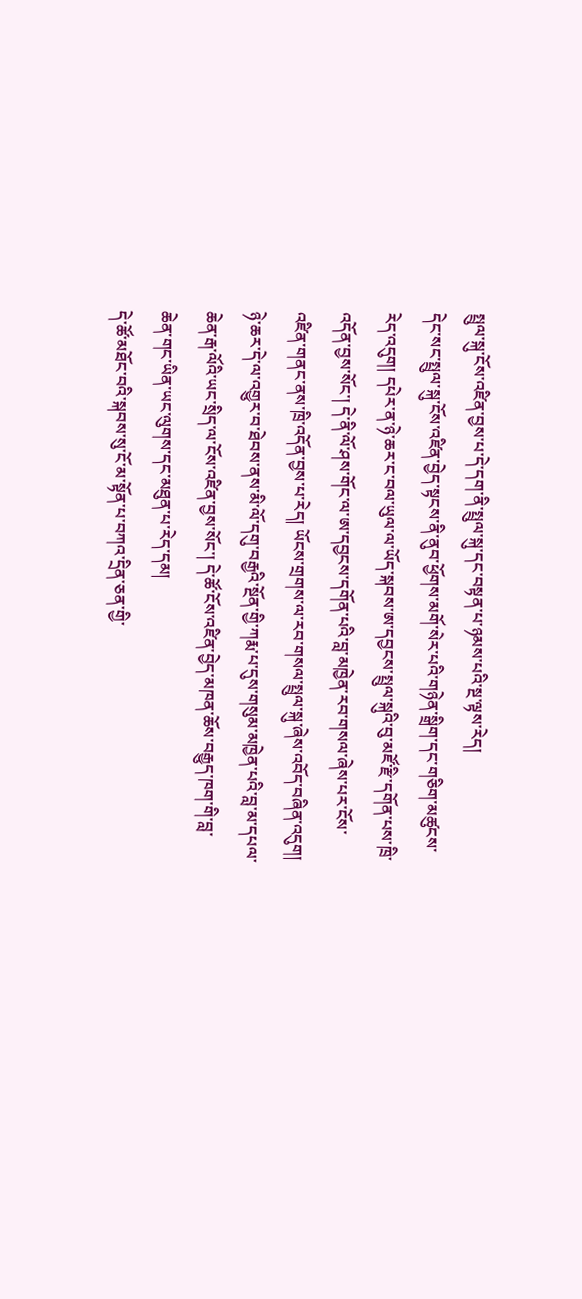སྤྲུལ་སྐུ་ངོས་འཛིན་བྱས་པ་དེ་དག་ནི་སྤྲུལ་སྐུ་དང་བསྟན་པ་ཉམས་པའི་སྔ་ལྟས་རེད།
དེང་སང་སྤྲུལ་སྐུ་ངོས་འཛིན་བྱེད་སྟངས་ནི་ནུབ་ཕྱོགས་མགོ་སེར་པའི་གཉེན་སྒྲིག་དང་གཅིག་མཚུངས་རེད་འདུག། དཔེར་ན་ཉེ་ཆར་ང་བལ་ཡུལ་ལ་ཡོད་སྐབས་ཨ་དབྱངས་སྤྲུལ་སྐུའི་བུ་མཛོ་རྫི་དགོན་པས་ཁྲི་འདོན་བྱས་སོང་། དེ་ནི་ལོ་ཤས་གོང་ལ་ཨ་དབྱངས་དགོན་པའི་བླ་མཁྱེན་རབ་གསལ་ཞེས་པར་ངོས་འཛིན་གནང་ནས་ཁྲི་འདོན་བྱས་པ་རེད། ཡོངས་གྲགས་ལ་རབ་གསལ་སྤྲུལ་སྐུ་ཞེས་འབོད་བཞིན་འདུག། ཉེ་ཆར་དེ་ལ་འགྱུར་བ་ཐེབས་ནས་མི་ལོ་དགུ་བརྒྱའི་སྔོན་གྱི་ཀརྨ་པ་དུས་གསུམ་མཁྱེན་པའི་བླ་མ་དཔལ་ཆེན་རྒ་ལོའི་ཡང་སྲིད་ལ་ངོས་འཛིན་བྱས་སོང་། དེ་ཚོ་ངོས་འཛིན་བྱེད་མཁན་ཆོས་བརྒྱུད་ཁག་གི་བླ་ཆེན་གང་ཡིན་ཡང་ལུགས་དང་མཐུན་པ་རེད་དམ།
དེ་ཚོ་མཐོང་བའི་སྐབས་སུ་ངོ་མ་སྟོན་པ་བཀའ་དྲིན་ཅན་གྱི་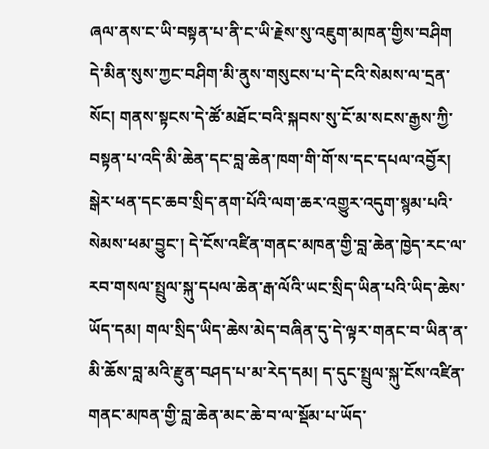ཞལ་ནས་ང་ཡི་བསྟན་པ་ནི་ང་ཡི་རྗེས་སུ་འཇུག་མཁན་གྱིས་བཤིག དེ་མིན་སུས་ཀྱང་བཤིག་མི་ནུས་གསུངས་པ་དེ་ངའི་སེམས་ལ་དྲན་སོང། གནས་སྟངས་དེ་ཚོ་མཐོང་བའི་སྐབས་སུ་ངོ་མ་སངས་རྒྱས་ཀྱི་བསྟན་པ་འདི་མི་ཆེན་དང་བླ་ཆེན་ཁག་གི་གོ་ས་དང་དཔལ་འབྱོར། སྒེར་ཕན་དང་ཆབ་སྲིད་ནག་པོའི་ལག་ཆར་འགྱུར་འདུག་སྙམ་པའི་སེམས་ཕམ་བྱུང་། དེ་ངོས་འཛིན་གནང་མཁན་གྱི་བླ་ཆེན་ཁྱེད་རང་ལ་རབ་གསལ་སྤྲུལ་སྐུ་དཔལ་ཆེན་རྒ་ལོའི་ཡང་སྲིད་ཡིན་པའི་ཡིད་ཆེས་ཡོད་དམ། གལ་སྲིད་ཡིད་ཆེས་མེད་བཞིན་དུ་དེ་ལྟར་གནང་བ་ཡིན་ན་མི་ཆོས་བླ་མའི་རྫུན་བཤད་པ་མ་རེད་དམ། ད་དུང་སྤྲུལ་སྐུ་ངོས་འཛིན་གནང་མཁན་གྱི་བླ་ཆེན་མང་ཆེ་བ་ལ་སྡོམ་པ་ཡོད་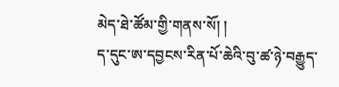མེད་ཐེ་ཚོམ་གྱི་གནས་སོ། །
ད་དུང་ཨ་དབྱངས་རིན་པོ་ཆེའི་བུ་ཚ་ཉེ་བརྒྱུད་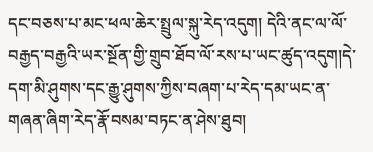དང་བཅས་པ་མང་ཕལ་ཆེར་སྤྲུལ་སྐུ་རེད་འདུག། དེའི་ནང་ལ་ལོ་བརྒྱད་བརྒྱའི་ཡར་སྔོན་གྱི་གྲུབ་ཐོབ་ལོ་རས་པ་ཡང་ཚུད་འདུག།དེ་དག་མི་ཤུགས་དང་རྒྱུ་ཤུགས་ཀྱིས་བཞག་པ་རེད་དམ་ཡང་ན་གཞན་ཞིག་རེད་རྣོ་བསམ་བཏང་ན་ཤེས་ཐུབ།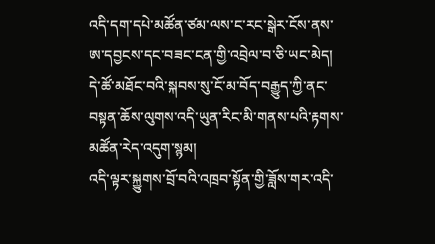འདི་དག་དཔེ་མཚོན་ཙམ་ལས་ང་རང་སྒེར་ངོས་ནས་ཨ་དབྱངས་དང་བཟང་ངན་གྱི་འབྲེལ་བ་ཅི་ཡང་མེད། དེ་ཚོ་མཐོང་བའི་སྐབས་སུ་ངོ་མ་བོད་བརྒྱུད་ཀྱི་ནང་བསྟན་ཆོས་ལུགས་འདི་ཡུན་རིང་མི་གནས་པའི་རྟགས་མཚོན་རེད་འདུག་སྙམ།
འདི་ལྟར་སྐྱུགས་བྲོ་བའི་འཁྲབ་སྟོན་གྱི་ཟློས་གར་འདི་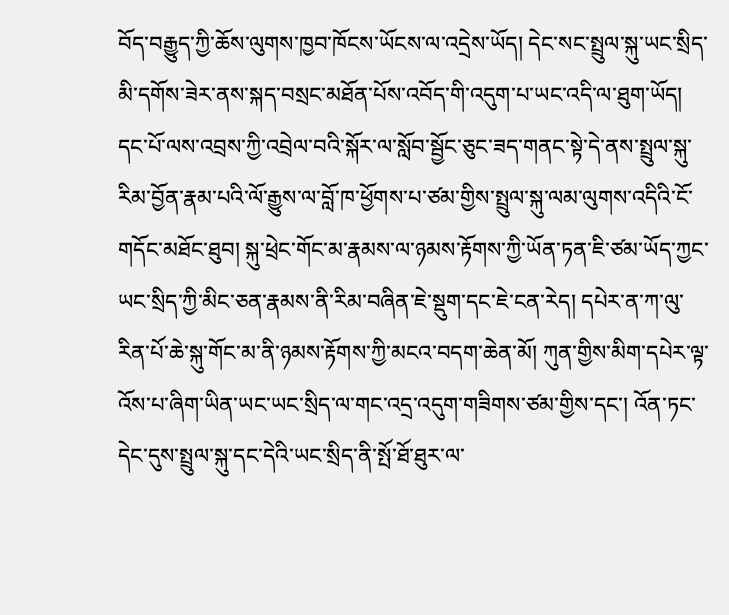བོད་བརྒྱུད་ཀྱི་ཆོས་ལུགས་ཁྱབ་ཁོངས་ཡོངས་ལ་འདྲེས་ཡོད། དེང་སང་སྤྲུལ་སྐུ་ཡང་སྲིད་མི་དགོས་ཟེར་ནས་སྐད་བསྲང་མཐོན་པོས་འབོད་གི་འདུག་པ་ཡང་འདི་ལ་ཐུག་ཡོད། དང་པོ་ལས་འབྲས་ཀྱི་འབྲེལ་བའི་སྐོར་ལ་སློབ་སྦྱོང་ཅུང་ཟད་གནང་སྟེ་དེ་ནས་སྤྲུལ་སྐུ་རིམ་བྱོན་རྣམ་པའི་ལོ་རྒྱུས་ལ་བློ་ཁ་ཕྱོགས་པ་ཙམ་གྱིས་སྤྲུལ་སྐུ་ལམ་ལུགས་འདིའི་ངོ་གདོང་མཐོང་ཐུབ། སྐུ་ཕྲེང་གོང་མ་རྣམས་ལ་ཉམས་རྟོགས་ཀྱི་ཡོན་ཏན་ཇི་ཙམ་ཡོད་ཀྱང་ཡང་སྲིད་ཀྱི་མིང་ཅན་རྣམས་ནི་རིམ་བཞིན་ཇེ་སྡུག་དང་ཇེ་ངན་རེད། དཔེར་ན་ཀ་ལུ་རིན་པོ་ཆེ་སྐུ་གོང་མ་ནི་ཉམས་རྟོགས་ཀྱི་མངའ་བདག་ཆེན་མོ། ཀུན་གྱིས་མིག་དཔེར་ལྟ་འོས་པ་ཞིག་ཡིན་ཡང་ཡང་སྲིད་ལ་གང་འདྲ་འདུག་གཟིགས་ཙམ་གྱིས་དང་། འོན་ཏང་དེང་དུས་སྤྲུལ་སྐུ་དང་དེའི་ཡང་སྲིད་ནི་སྤོ་ཐོ་ཐུར་ལ་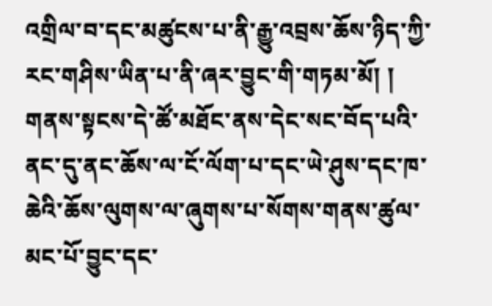འགྲིལ་བ་དང་མཚུངས་པ་ནི་རྒྱུ་འབྲས་ཆོས་ཉིད་ཀྱི་རང་གཤིས་ཡིན་པ་ནི་ཞར་བྱུང་གི་གཏམ་མོ། །
གནས་སྟངས་དེ་ཚོ་མཐོང་ནས་དེང་སང་བོད་པའི་ནང་དུ་ནང་ཆོས་ལ་ངོ་ལོག་པ་དང་ཡེ་ཤུས་དང་ཁ་ཆེའི་ཆོས་ལུགས་ལ་ཞུགས་པ་སོགས་གནས་ཚུལ་མང་པོ་བྱུང་དང་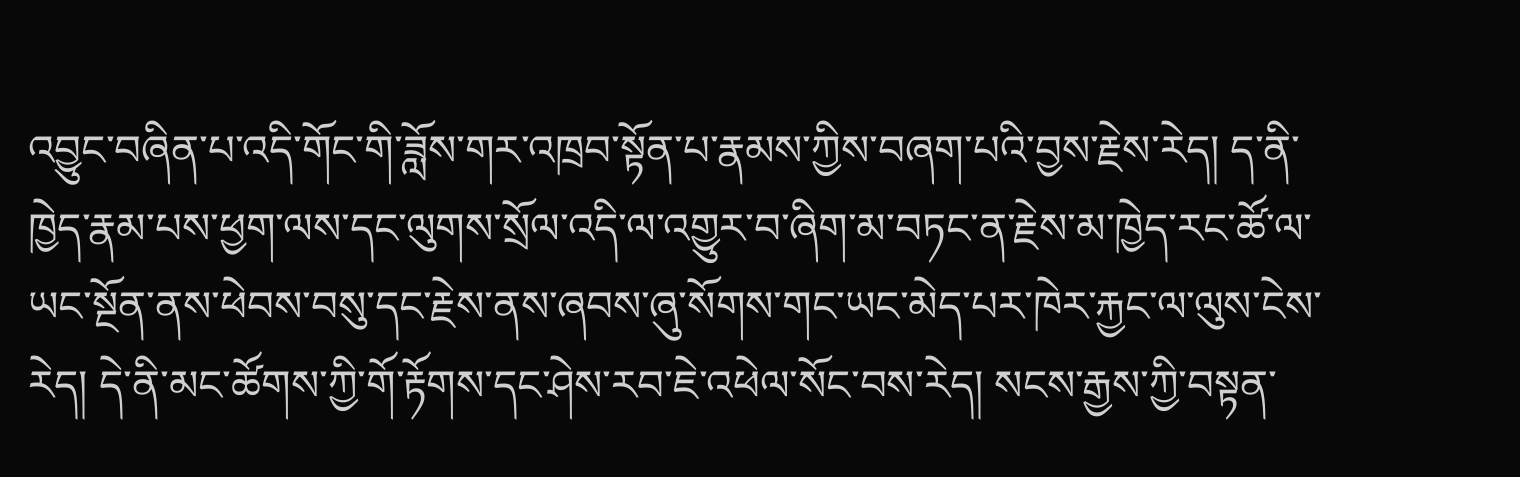འབྱུང་བཞིན་པ་འདི་གོང་གི་ཟློས་གར་འཁྲབ་སྟོན་པ་རྣམས་ཀྱིས་བཞག་པའི་བྱས་རྗེས་རེད། ད་ནི་ཁྱེད་རྣམ་པས་ཕྱག་ལས་དང་ལུགས་སྲོལ་འདི་ལ་འགྱུར་བ་ཞིག་མ་བཏང་ན་རྗེས་མ་ཁྱེད་རང་ཚོ་ལ་ཡང་སྔོན་ནས་ཕེབས་བསུ་དང་རྗེས་ནས་ཞབས་ཞུ་སོགས་གང་ཡང་མེད་པར་ཁེར་རྐྱང་ལ་ལུས་ངེས་རེད། དེ་ནི་མང་ཚོགས་ཀྱི་གོ་རྟོགས་དང་ཤེས་རབ་ཇེ་འཕེལ་སོང་བས་རེད། སངས་རྒྱས་ཀྱི་བསྟན་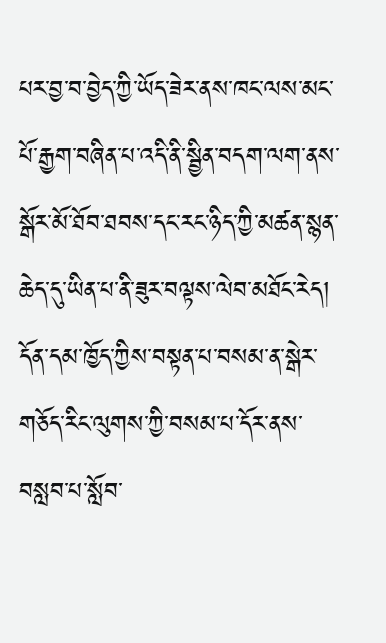པར་བྱ་བ་བྱེད་ཀྱི་ཡོད་ཟེར་ནས་ཁང་ལས་མང་པོ་རྒྱག་བཞིན་པ་འདི་ནི་སྦྱིན་བདག་ལག་ནས་སྒོར་མོ་ཐོབ་ཐབས་དང་རང་ཉིད་ཀྱི་མཚན་སྙན་ཆེད་དུ་ཡིན་པ་ནི་ཟུར་བལྟས་ལེབ་མཐོང་རེད།
དོན་དམ་ཁྱོད་ཀྱིས་བསྟན་པ་བསམ་ན་སྒེར་གཅོད་རིང་ལུགས་ཀྱི་བསམ་པ་དོར་ནས་བསླབ་པ་སློབ་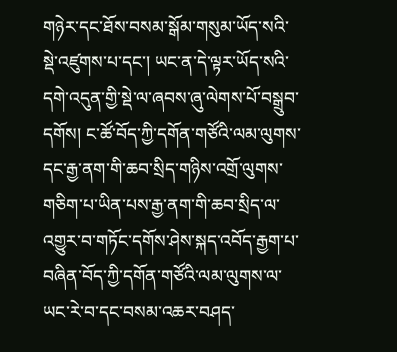གཉེར་དང་ཐོས་བསམ་སྒོམ་གསུམ་ཡོད་སའི་སྡེ་འཛུགས་པ་དང་། ཡང་ན་དེ་ལྟར་ཡོད་སའི་དགེ་འདུན་གྱི་སྡེ་ལ་ཞབས་ཞུ་ལེགས་པོ་བསྒྲུབ་དགོས། ང་ཚོ་བོད་ཀྱི་དགོན་གཙོའི་ལམ་ལུགས་དང་རྒྱ་ནག་གི་ཆབ་སྲིད་གཉིས་འགྲོ་ལུགས་གཅིག་པ་ཡིན་པས་རྒྱ་ནག་གི་ཆབ་སྲིད་ལ་འགྱུར་བ་གཏོང་དགོས་ཤེས་སྐད་འབོད་རྒྱག་པ་བཞིན་བོད་ཀྱི་དགོན་གཙོའི་ལམ་ལུགས་ལ་ཡང་རེ་བ་དང་བསམ་འཆར་བཤད་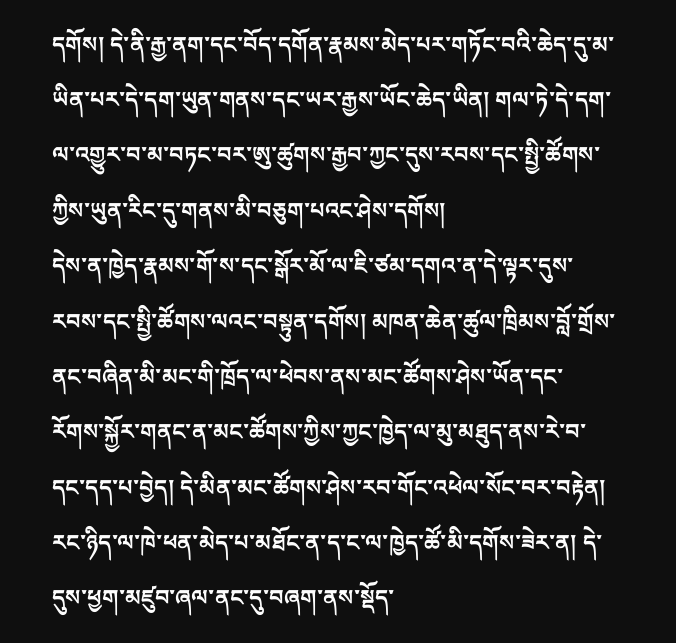དགོས། དེ་ནི་རྒྱ་ནག་དང་བོད་དགོན་རྣམས་མེད་པར་གཏོང་བའི་ཆེད་དུ་མ་ཡིན་པར་དེ་དག་ཡུན་གནས་དང་ཡར་རྒྱས་ཡོང་ཆེད་ཡིན། གལ་ཏེ་དེ་དག་ལ་འགྱུར་བ་མ་བཏང་བར་ཨུ་ཚུགས་རྒྱབ་ཀྱང་དུས་རབས་དང་སྤྱི་ཚོགས་ཀྱིས་ཡུན་རིང་དུ་གནས་མི་བཅུག་པའང་ཤེས་དགོས།
དེས་ན་ཁྱེད་རྣམས་གོ་ས་དང་སྒོར་མོ་ལ་ཇི་ཙམ་དགའ་ན་དེ་ལྟར་དུས་རབས་དང་སྤྱི་ཚོགས་ལའང་བསྟུན་དགོས། མཁན་ཆེན་ཚུལ་ཁྲིམས་བློ་གྲོས་ནང་བཞིན་མི་མང་གི་ཁྲོད་ལ་ཕེབས་ནས་མང་ཚོགས་ཤེས་ཡོན་དང་རོགས་སྐྱོར་གནང་ན་མང་ཚོགས་ཀྱིས་ཀྱང་ཁྱེད་ལ་མུ་མཐུད་ནས་རེ་བ་དང་དད་པ་བྱེད། དེ་མིན་མང་ཚོགས་ཤེས་རབ་གོང་འཕེལ་སོང་བར་བརྟེན། རང་ཉིད་ལ་ཁེ་ཕན་མེད་པ་མཐོང་ན་ད་ང་ལ་ཁྱེད་ཚོ་མི་དགོས་ཟེར་ན། དེ་དུས་ཕྱག་མཛུབ་ཞལ་ནང་དུ་བཞག་ནས་སྡོད་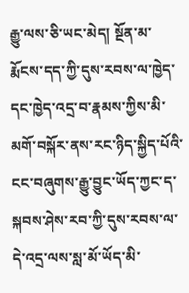རྒྱུ་ལས་ཅི་ཡང་མེད། སྔོན་མ་རྨོངས་དད་ཀྱི་དུས་རབས་ལ་ཁྱེད་དང་ཁྱེད་འདྲ་བ་རྣམས་ཀྱིས་མི་མགོ་བསྐོར་ནས་རང་ཉིད་སྐྱིད་པོའི་ངང་བཞུགས་རྒྱུ་བྱུང་ཡོད་ཀྱང་ད་སྐབས་ཤེས་རབ་ཀྱི་དུས་རབས་ལ་དེ་འདྲ་ལས་སླ་མོ་ཡོད་མི་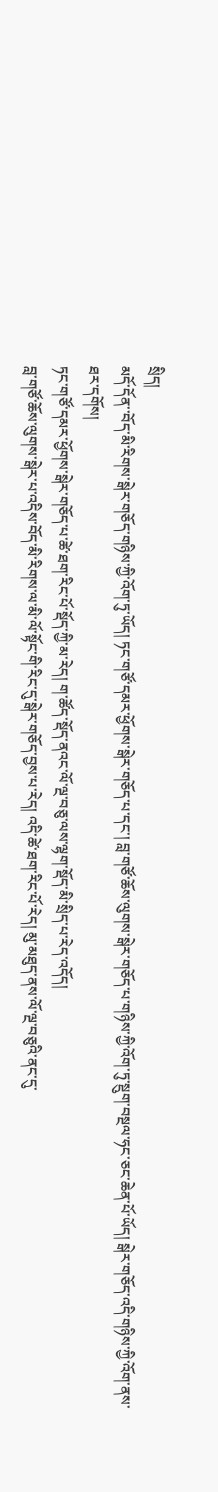སྲིད།
མདོ་དོན་་བོད་མི་རིགས་སྒེར་གཅོད་གཉིས་ཀྱི་འོག་ཏུ་ཡོད། ཏང་གཙོ་དམར་ཕྱོགས་སྒེར་གཅོད་པ་དང་། བླ་གཙོ་ཆོས་ལུགས་སྒེར་གཅོད་པ་གཉིས་ཀྱི་འོག་ཏུ་སྡུག་བསྔལ་ཧང་ཅང་ཆེན་པོ་ཡོད། སྒེར་གཅོད་འདི་གཉིས་ཀྱི་འོག་ནས་ཐར་དགོས།
ཏང་གཙོ་དམར་ཕྱོགས་སྒེར་གཅོད་པ་ཚེ་ཐག་རིང་པོ་སྡོད་ཀྱི་མ་རེད། ག་ཚོད་སྡོད་ནའང་ལོ་ལྔ་བཅུ་ལས་ལྷག་སྡོད་མི་སྲིད་པ་རེད་འདོད།
བླ་གཙོ་ཆོས་ལུགས་སྒེར་པ་འདིས་བོད་མི་རིགས་ལ་མི་ལོ་སྟོང་གི་རིང་དུ་སྒེར་གཅོད་བྱས་པ་རེད། འདི་ཚེ་ཐག་རིང་པོ་རེད། མུ་མཐུད་ནས་ལོ་ལྔ་བཅུའི་ནང་དུ་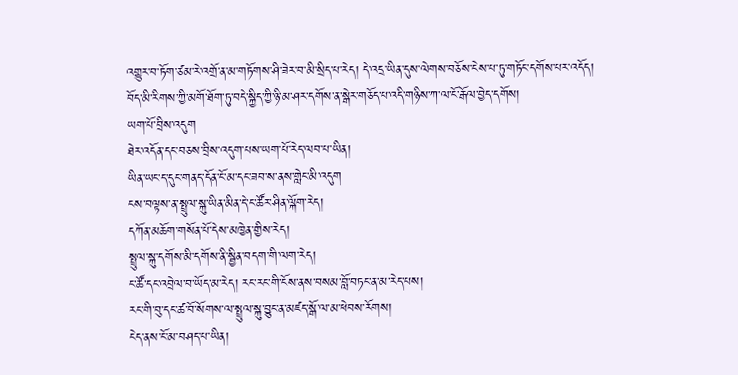འགྱུར་བ་ཏོག་ཙམ་རེ་འགྲོ་ན་མ་གཏོགས་ཤི་ཟེར་བ་མི་སྲིད་པ་རེད། དེ་འདྲ་ཡིན་དུས་ལེགས་བཅོས་ངེས་པ་ཏུ་གཏོང་དགོས་པར་འདོད།
བོད་མི་རིགས་ཀྱི་མགོ་ཐོག་ཏུ་བདེ་སྐྱིད་ཀྱི་ཉི་མ་ཤར་དགོས་ན་སྒེར་གཅོད་པ་འདི་གཉིས་ཀ་ལ་ངོ་རྒོལ་བྱེད་དགོས།
ཡག་པོ་བྲིས་འདུག
ཐེར་འདོན་དང་བཅས་བྲིས་འདུག་པས་ཡག་པོ་རེད་ལབ་པ་ཡིན།
ཡིན་ཡང་ད་དུང་གནད་དོན་ངོ་མ་དང་ཟབ་ས་ནས་གླེང་མི་འདུག
ངས་བལྟས་ན་སྤྲུལ་སྐུ་ཡིན་མིན་དེ་ང་ཚོར་ཤིན་ལྐོག་རེད།
དཀོན་མཆོག་གསོན་པོ་དེས་མཁྱེན་གྱིས་རེད།
སྤྲུལ་སྐུ་དགོས་མི་དགོས་ནི་སྦྱིན་བདག་གི་ལག་རེད།
ང་ཚོ་དང་འབྲེལ་བ་ཡོད་མ་རེད། རང་རང་གི་ངོས་ནས་བསམ་བློ་བཏང་ན་མ་རེད་པས།
རང་གི་བུ་དང་ཚ་བོ་སོགས་ལ་སྤྲུལ་སྐུ་བྱུང་ན་མཛད་སྒོ་ལ་མ་ཕེབས་རོགས།
ངེད་ནས་ངོ་མ་བཤད་པ་ཡིན།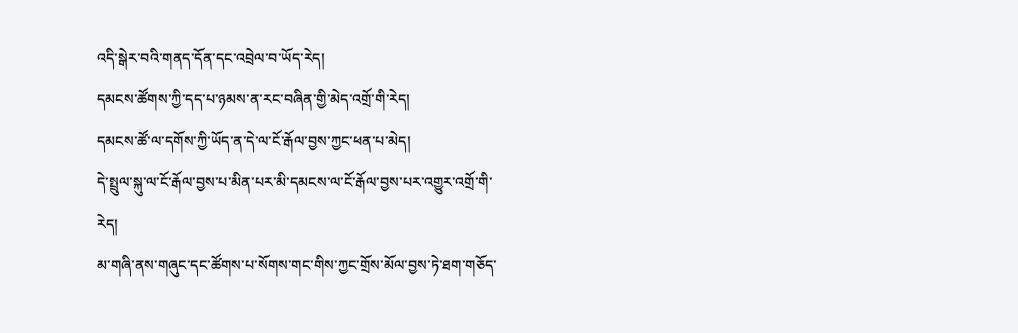འདི་སྒེར་བའི་གནད་དོན་དང་འབྲེལ་བ་ཡོད་རེད།
དམངས་ཚོགས་ཀྱི་དད་པ་ཉམས་ན་རང་བཞིན་གྱི་མེད་འགྲོ་གི་རེད།
དམངས་ཚོ་ལ་དགོས་ཀྱི་ཡོད་ན་དེ་ལ་ངོ་རྒོལ་བྱས་ཀྱང་ཕན་པ་མེད།
དེ་སྤྲུལ་སྐུ་ལ་ངོ་རྒོལ་བྱས་པ་མིན་པར་མི་དམངས་ལ་ངོ་རྒོལ་བྱས་པར་འགྱུར་འགྲོ་གི་རེད།
མ་གཞི་ནས་གཞུང་དང་ཚོགས་པ་སོགས་གང་གིས་ཀྱང་གྲོས་མོལ་བྱས་ཏེ་ཐག་གཅོད་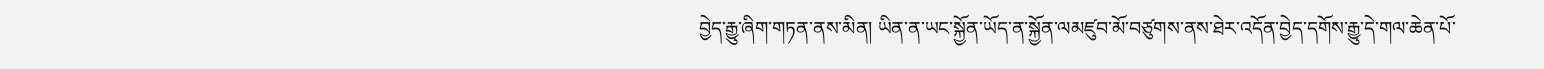བྱེད་རྒྱུ་ཞིག་གཏན་ནས་མིན། ཡིན་ན་ཡང་སྐྱོན་ཡོད་ན་སྐྱོན་ལམཛུབ་མོ་བཙུགས་ནས་ཐེར་འདོན་བྱེད་དགོས་རྒྱུ་དེ་གལ་ཆེན་པོ་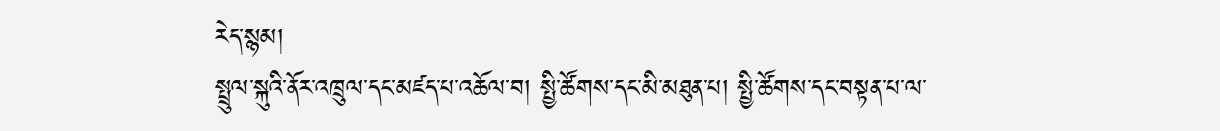རེད་སྙམ།
སྤྲུལ་སྐུའི་ནོར་འཁྲུལ་དང་མཛད་པ་འཆོལ་བ། སྤྱི་ཚོགས་དང་མི་མཐུན་པ། སྤྱི་ཚོགས་དང་བསྟན་པ་ལ་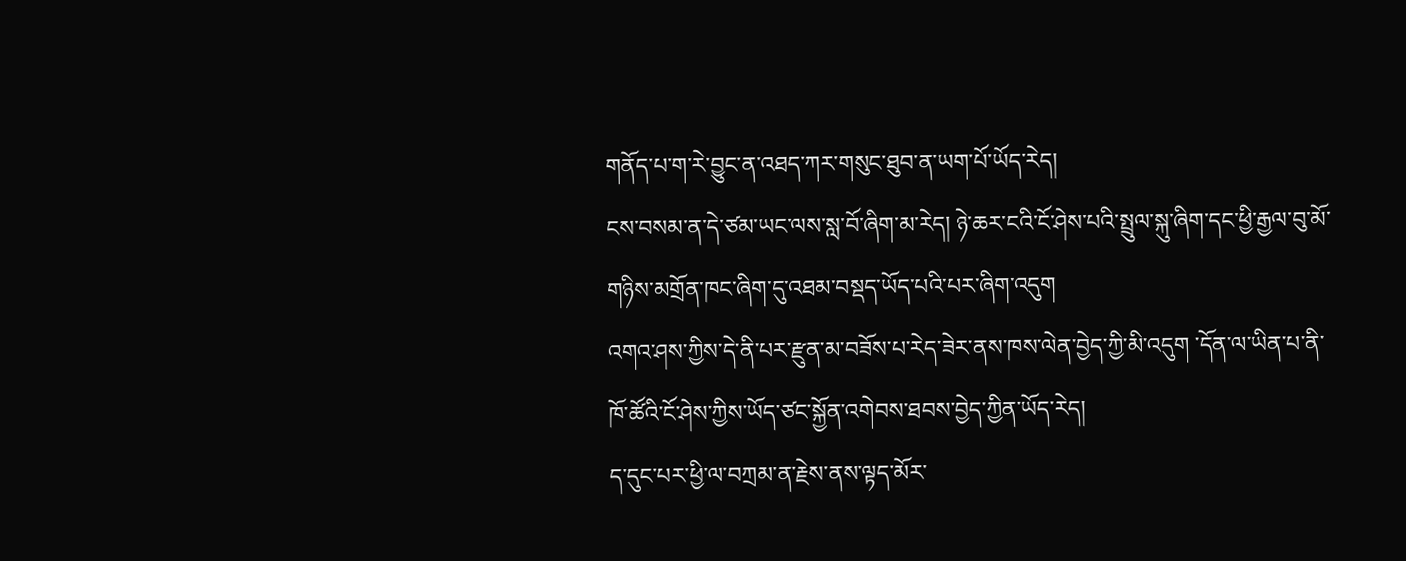གནོད་པ་ག་རེ་བྱུང་ན་འཐད་ཀར་གསུང་ཐུབ་ན་ཡག་པོ་ཡོད་རེད།
ངས་བསམ་ན་དེ་ཙམ་ཡང་ལས་སླ་བོ་ཞིག་མ་རེད། ཉེ་ཆར་ངའི་ངོ་ཤེས་པའི་སྤྲུལ་སྐུ་ཞིག་དང་ཕྱི་རྒྱལ་བུ་མོ་གཉིས་མགྲོན་ཁང་ཞིག་དུ་འཐམ་བསྡད་ཡོད་པའི་པར་ཞིག་འདུག
འགའ་ཤས་ཀྱིས་དེ་ནི་པར་རྫུན་མ་བཟོས་པ་རེད་ཟེར་ནས་ཁས་ལེན་བྱེད་ཀྱི་མི་འདུག ་དོན་ལ་ཡིན་པ་ནི་ཁོ་ཚོའི་ངོ་ཤེས་ཀྱིས་ཡོད་ཙང་སྐྱོན་འགེབས་ཐབས་བྱེད་ཀྱིན་ཡོད་རེད།
ད་དུང་པར་ཕྱི་ལ་བཀྲམ་ན་རྗེས་ནས་ལྟད་མོར་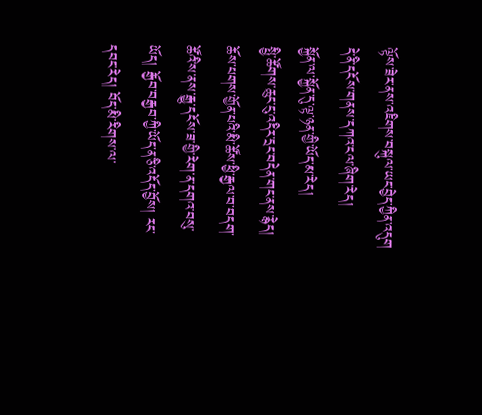ལྟོས་ཟེར་ནས་འཇིགས་བསྐུལ་ཡང་བྱེད་ཀྱིན་འདུག
དེ་ནི་དངོས་གནས་དཀའ་ངལ་ཞིག་རེད།
སྐྱོན་ལ་སྐྱོན་དུ་ལྟ་ཉན་གྱི་ཡོད་མ་རེད།
སྤྱི་ཚོགས་ཆུང་ངུ་འདིར་དྲང་བདེན་གང་ནས་རྙེད།
ཆོས་པགས་གྱོན་པའི་མི་ཚོས་ཕྱི་རྒྱལ་བ་བདག་ཚོའི་ས་ནས་རྒྱུ་དངོས་ཟ་གྱི་རེག་ན་དགའ་བསུ་ཡོད། རྒྱོབ་བརྒྱབ་ཀྱི་ཡོད་ན་ཅི་འདོད་བྱོས། རང་དབང་རེད། བོད་མི་རིགས་ལ་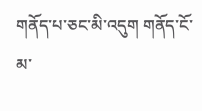གནོད་པ་ཅང་མི་འདུག གནོད་ངོ་མ་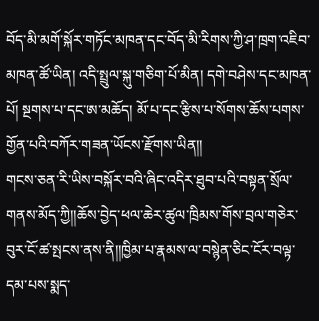བོད་མི་མགོ་སྐོར་གཏོང་མཁན་དང་བོད་མི་རིགས་ཀྱི་ཤ་ཁྲག་འཇིབ་མཁན་ཚོ་ཡིན། འདི་སྤྲུལ་སྐུ་གཅིག་པོ་མིན། དགེ་བཤེས་དང་མཁན་པོ། སྔགས་པ་དང་ཨ་མཆོད། མོ་པ་དང་རྩིས་པ་སོགས་ཆོས་པགས་གྱོན་པའི་བཀོར་གཟན་ཡོངས་རྫོགས་ཡིན།།
གངས་ཅན་རི་ཡིས་བསྐོར་བའི་ཞིང་འདིར་ཐུབ་པའི་བསྟན་སྲོལ་གནས་མོད་ཀྱི།།ཆོས་བྱེད་ཕལ་ཆེར་ཚུལ་ཁྲིམས་གོས་བྲལ་གཅེར་བུར་ངོ་ཚ་སྤངས་ནས་ནི།།ཁྱིམ་པ་རྣམས་ལ་བསྙེན་ཅིང་ངོར་བལྟ་དམ་པས་སྨད་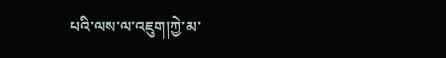པའི་ལས་ལ་འཇུག།ཀྱེ་མ་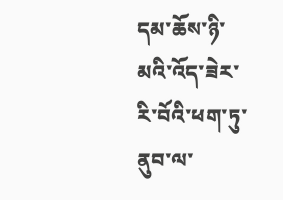དམ་ཆོས་ཉི་མའི་འོད་ཟེར་རི་བོའི་ཕག་ཏུ་ནུབ་ལ་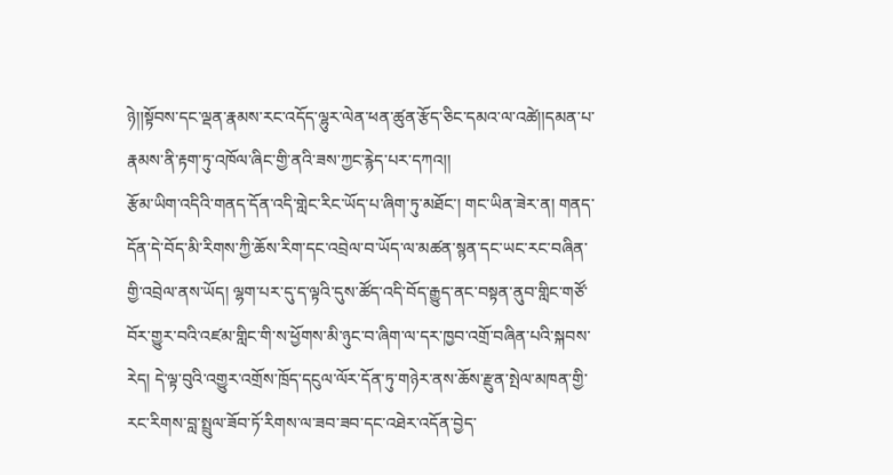ཉེ།།སྟོབས་དང་ལྡན་རྣམས་རང་འདོད་ལྷུར་ལེན་ཕན་ཚུན་རྩོད་ཅིང་དམའ་ལ་འཚེ།།དམན་པ་རྣམས་ནི་རྟག་ཏུ་འཁོལ་ཞིང་གྱི་ནའི་ཟས་ཀྱང་རྙེད་པར་དཀའ།།
རྩོམ་ཡིག་འདིའི་གནད་དོན་འདི་གླེང་རིང་ཡོད་པ་ཞིག་ཏུ་མཐོང་། གང་ཡིན་ཟེར་ན། གནད་དོན་དེ་བོད་མི་རིགས་ཀྱི་ཆོས་རིག་དང་འབྲེལ་བ་ཡོད་ལ་མཚན་སྙན་དང་ཡང་རང་བཞིན་གྱི་འབྲེལ་ནས་ཡོད། ལྷག་པར་དུ་ད་ལྟའི་དུས་ཚོད་འདི་བོད་རྒྱུད་ནང་བསྟན་ནུབ་གླིང་གཙོ་བོར་གྱུར་བའི་འཛམ་གླིང་གི་ས་ཕྱོགས་མི་ཉུང་བ་ཞིག་ལ་དར་ཁྱབ་འགྲོ་བཞིན་པའི་སྐབས་རེད། དེ་ལྟ་བུའི་འགྱུར་འགྲོས་ཁྲོད་དངུལ་ལོར་དོན་ཏུ་གཉེར་ནས་ཆོས་རྫུན་སྤེལ་མཁན་གྱི་རང་རིགས་བླ་སྤྲུལ་ཟོབ་ཏོ་རིགས་ལ་ཟབ་ཟབ་དང་འཐེར་འདོན་བྱེད་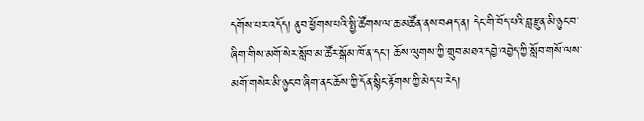དགོས་པར་འདོད། ནུབ་ཕྱོགས་པའི་སྤྱི་ཚོགས་ལ་ཆ་མཚོན་ནས་བཤད་ན། དེང་གི་བོད་པའི་བླ་རྫུན་མི་ཉུང་བ་ཞིག་གིས་མགོ་སེར་སློབ་མ་ཚོར་སྒོམ་ཁོ་ན་དང་། ཆོས་ལུགས་ཀྱི་གྲུབ་མཐའ་དབྱེ་འབྱེད་ཀྱི་སློབ་གསོ་ལས་མགོ་གསེར་མི་ཉུང་བ་ཞིག་ནང་ཆོས་ཀྱི་དོན་སྙིང་རྟོགས་ཀྱི་མེད་པ་རེད།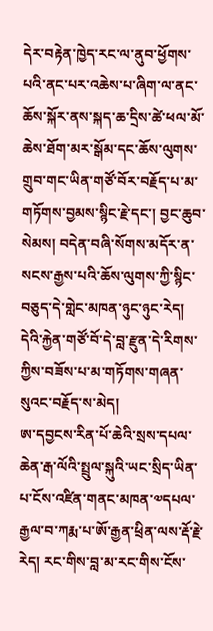དེར་བརྟེན་ཁྱེད་རང་ལ་ནུབ་ཕྱོགས་པའི་ནང་པར་འཆེས་པ་ཞིག་ལ་ནང་ཆོས་སྐོར་ནས་སྐད་ཆ་དྲིས་ཚེ་ཕལ་མོ་ཆེས་ཐོག་མར་སྒོམ་དང་ཆོས་ལུགས་གྲུབ་གང་ཡིན་གཙོ་བོར་བརྗོད་པ་མ་གཏོགས་བྱམས་སྙིང་རྗེ་དང་། བྱང་ཆུབ་སེམས། བདེན་བཞི་སོགས་མདོར་ན་སངས་རྒྱས་པའི་ཆོས་ལུགས་ཀྱི་སྙིང་བཅུད་དེ་གླེང་མཁན་ཉུང་ཉུང་རེད། དེའི་རྐྱེན་གཙོ་བོ་དེ་བླ་རྫུན་དེ་རིགས་ཀྱིས་བཟོས་པ་མ་གཏོགས་གཞན་སུའང་བརྗོད་ས་མེད།
ཨ་དབྱངས་རིན་པོ་ཆེའི་སྲས་དཔལ་ཆེན་རྒ་ལོའི་སྤྲུལ་སྐུའི་ཡང་སྲིད་ཡིན་པ་ངོས་འཛིན་གནང་མཁན་༧དཔལ་རྒྱལ་བ་ཀརྨ་པ་ཨོ་རྒྱན་ཕྲིན་ལས་རྡོ་རྗེ་རེད། རང་གིས་བླ་མ་རང་གིས་ངོས་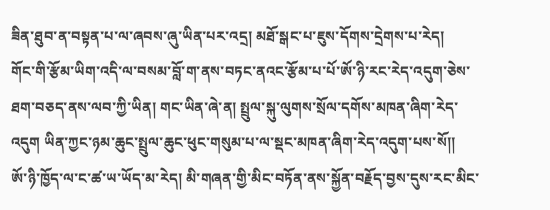ཟིན་ཐུབ་ན་བསྟན་པ་ལ་ཞབས་ཞུ་ཡིན་པར་འདྲ། མཐོ་སྒང་པ་ཇུས་དོགས་དྲེགས་པ་རེད།
གོང་གི་རྩོམ་ཡིག་འདི་ལ་བསམ་བློ་ག་ནས་བཏང་ནའང་རྩོམ་པ་པོ་ཨོ་ཉི་རང་རེད་འདུག་ཅེས་ཐག་བཅད་ནས་ལབ་ཀྱི་ཡིན། གང་ཡིན་ཞེ་ན། སྤྲུལ་སྐུ་ལུགས་སྲོལ་དགོས་མཁན་ཞིག་རེད་འདུག ཡིན་ཀྱང་ཉམ་ཆུང་སྤྲུལ་ཆུང་ཕུང་གསུམ་པ་ལ་སྡང་མཁན་ཞིག་རེད་འདུག་པས་སོ།།
ཨོ་ཉི་ཁྱོད་ལ་ང་ཚ་ཡ་ཡོད་མ་རེད། མི་གཞན་གྱི་མིང་བཏོན་ནས་སྐྱོན་བརྗོད་བྱས་དུས་རང་མིང་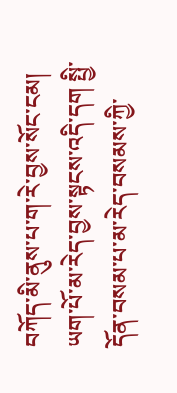བཀོད་མི་ནུས་པ་ག་རེ་བྱས་སོང་ངམ། ཡག་པོ་མ་རེད་བྱས་སྟངས་འདི་དག སྤྱི་དོན་བསམ་པ་མ་རེད་བསམས་ཀྱི་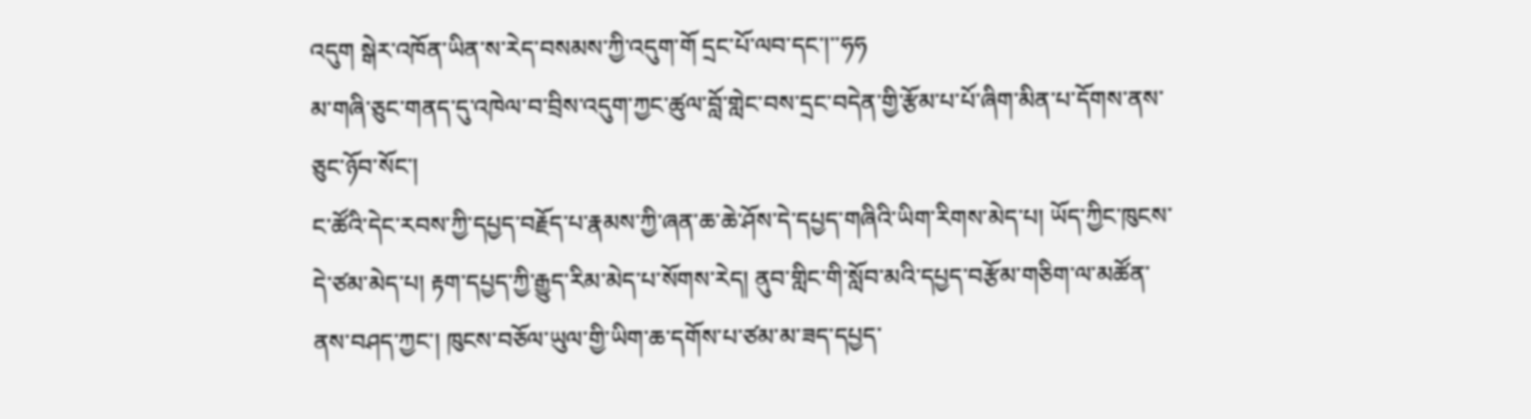འདུག སྒེར་འཁོན་ཡིན་ས་རེད་བསམས་ཀྱི་འདུག་གོ དྲང་པོ་ལབ་དང་།་་ཧཧ
མ་གཞི་ཅུང་གནད་དུ་འཁེལ་བ་བྲིས་འདུག་ཀྱང་ཚུལ་བློ་གླེང་བས་དྲང་བདེན་གྱི་རྩོམ་པ་པོ་ཞིག་མིན་པ་དོགས་ནས་ཅུང་ཉོབ་སོང་།
ང་ཚོའི་དེང་རབས་ཀྱི་དཔྱད་བརྗོད་པ་རྣམས་ཀྱི་ཞན་ཆ་ཆེ་ཤོས་དེ་དཔྱད་གཞིའི་ཡིག་རིགས་མེད་པ། ཡོད་ཀྱིང་ཁུངས་དེ་ཙམ་མེད་པ། རྟག་དཔྱད་ཀྱི་རྒྱུད་རིམ་མེད་པ་སོགས་རེད། ནུབ་གླིང་གི་སློབ་མའི་དཔྱད་བརྩོམ་གཅིག་ལ་མཚོན་ནས་བཤད་ཀྱང་། ཁུངས་བཅོལ་ཡུལ་གྱི་ཡིག་ཆ་དགོས་པ་ཙམ་མ་ཟད་དཔྱད་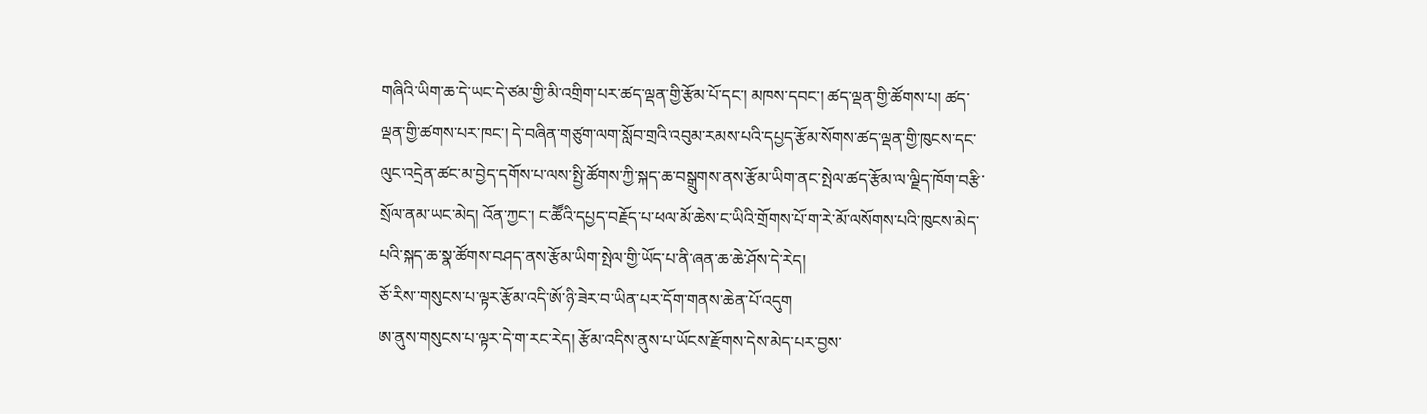གཞིའི་ཡིག་ཆ་དེ་ཡང་དེ་ཙམ་གྱི་མི་འགྲིག་པར་ཚད་ལྡན་གྱི་རྩོམ་པོ་དང་། མཁས་དབང་། ཚད་ལྡན་གྱི་ཚོགས་པ། ཚད་ལྡན་གྱི་ཚགས་པར་ཁང་། དེ་བཞིན་གཙུག་ལག་སློབ་གྲའི་འབུམ་རམས་པའི་དཔྱད་རྩོམ་སོགས་ཚད་ལྡན་གྱི་ཁུངས་དང་ལུང་འདྲེན་ཚང་མ་བྱེད་དགོས་པ་ལས་སྤྱི་ཚོགས་ཀྱི་སྐད་ཆ་བསྒྲུགས་ནས་རྩོམ་ཡིག་ནང་སྤེལ་ཚད་རྩོམ་ལ་ལྗིད་ཁོག་བརྩི་སྲོལ་ནམ་ཡང་མེད། འོན་ཀྱང་། ང་ཚཽའི་དཔྱད་བརྗོད་པ་ཕལ་མོ་ཆེས་ང་ཡིའི་གྲོགས་པོ་ག་རེ་མོ་ལསོགས་པའི་ཁུངས་མེད་པའི་སྐད་ཆ་སྣ་ཚོགས་བཤད་ནས་རྩོམ་ཡིག་སྤེལ་གྱི་ཡོད་པ་ནི་ཞན་ཆ་ཆེ་ཤོས་དེ་རེད།
ཅོ་རིས་་གསུངས་པ་ལྟར་རྩོམ་འདི་ཨོ་ཉི་ཟེར་བ་ཡིན་པར་དོག་གནས་ཆེན་པོ་འདུག
ཨ་ནུས་གསུངས་པ་ལྟར་དེ་ག་རང་རེད། རྩོམ་འདིས་ནུས་པ་ཡོངས་རྫོགས་དེས་མེད་པར་བྱས་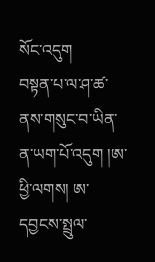སོང་འདུག
བསྟན་པ་ལ་ཤ་ཚ་ནས་གསུང་བ་ཡིན་ན་ཡག་པོ་འདུག །ཨ་ཕྱི་ལགས། ཨ་དབྱངས་སྤྲུལ་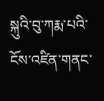སྐུའི་བུ་ཀརྨ་པའི་ངོས་འཛིན་གནང་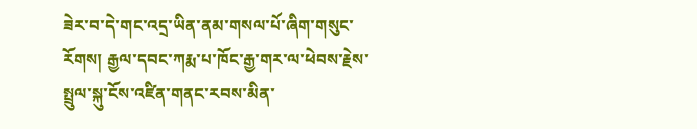ཟེར་བ་དེ་གང་འདྲ་ཡིན་ནམ་གསལ་པོ་ཞིག་གསུང་རོགས། རྒྱལ་དབང་ཀརྨ་པ་ཁོང་རྒྱ་གར་ལ་ཕེབས་རྗེས་སྤྲུལ་སྐུ་ངོས་འཛིན་གནང་རབས་མིན་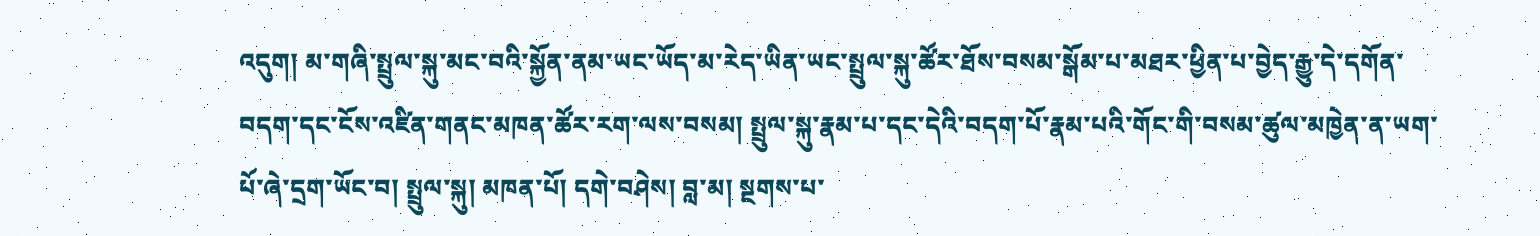འདུག། མ་གཞི་སྤྲུལ་སྐུ་མང་བའི་སྐྱོན་ནམ་ཡང་ཡོད་མ་རེད་ཡིན་ཡང་སྤྲུལ་སྐུ་ཚོར་ཐོས་བསམ་སྒོམ་པ་མཐར་ཕྱིན་པ་བྱེད་རྒྱུ་དེ་དགོན་བདག་དང་ངོས་འཛིན་གནང་མཁན་ཚོར་རག་ལས་བསམ། སྤྲུལ་སྐུ་རྣམ་པ་དང་དེའི་བདག་པོ་རྣམ་པའི་གོང་གི་བསམ་ཚུལ་མཁྱེན་ན་ཡག་པོ་ཞེ་དྲག་ཡོང་བ། སྤྲུལ་སྐུ། མཁན་པོ། དགེ་བཤེས། བླ་མ། སྔགས་པ་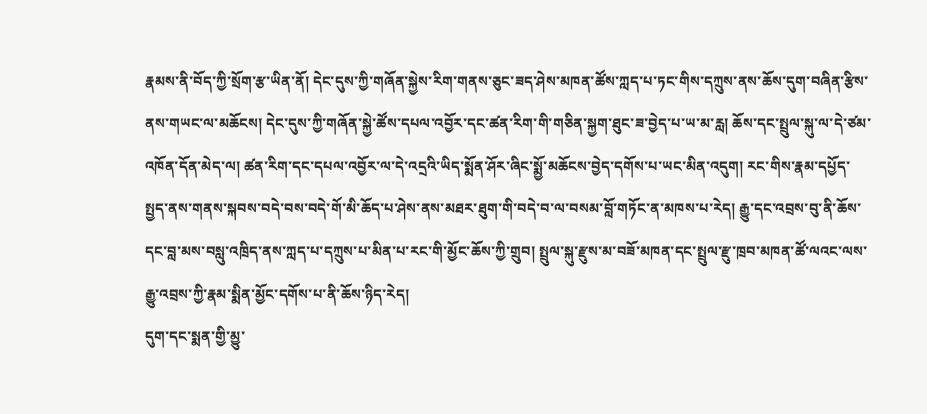རྣམས་ནི་བོད་ཀྱི་སྲོག་རྩ་ཡིན་ནོ། དེང་དུས་ཀྱི་གཞོན་སྐྱེས་རིག་གནས་ཅུང་ཟད་ཤེས་མཁན་ཚོས་ཀླད་པ་ཏང་གིས་དཀྲུས་ནས་ཆོས་དུག་བཞིན་རྩིས་ནས་གཡང་ལ་མཆོངས། དེང་དུས་ཀྱི་གཞོན་སྐྱེ་ཚོས་དཔལ་འབྱོར་དང་ཚན་རིག་གི་གཅིན་སྐྱག་ཐུང་ཟ་བྱེད་པ་ཡ་མ་རླ། ཆོས་དང་སྤྲུལ་སྐུ་ལ་དེ་ཙམ་འཁོན་དོན་མེད་ལ། ཚན་རིག་དང་དཔལ་འབྱོར་ལ་དེ་འདྲའི་ཡིད་སྨོན་ཤོར་ཞིང་སྨྱོ་མཆོངས་བྱེད་དགོས་པ་ཡང་མིན་འདུག། རང་གིས་རྣམ་དཔྱོད་སྤྱད་ནས་གནས་སྐབས་བདེ་བས་བདེ་གོ་མི་ཆོད་པ་ཤེས་ནས་མཐར་ཐུག་གི་བདེ་བ་ལ་བསམ་བློ་གཏོང་ན་མཁས་པ་རེད། རྒྱུ་དང་འབྲས་བུ་ནི་ཆོས་དང་བླ་མས་བསླུ་འཁྲིད་ནས་ཀླད་པ་དཀྲུས་པ་མིན་པ་རང་གི་མྱོང་ཆོས་ཀྱི་གྲུབ། སྤྲུལ་སྐུ་རྫུས་མ་བཟོ་མཁན་དང་སྤྲུལ་རྫུ་ཁྲབ་མཁན་ཚོ་ལའང་ལས་རྒྱུ་འབྲས་ཀྱི་རྣམ་སྨིན་མྱོང་དགོས་པ་ནི་ཆོས་ཉིད་རེད།
དུག་དང་སྨན་གྱི་མྱུ་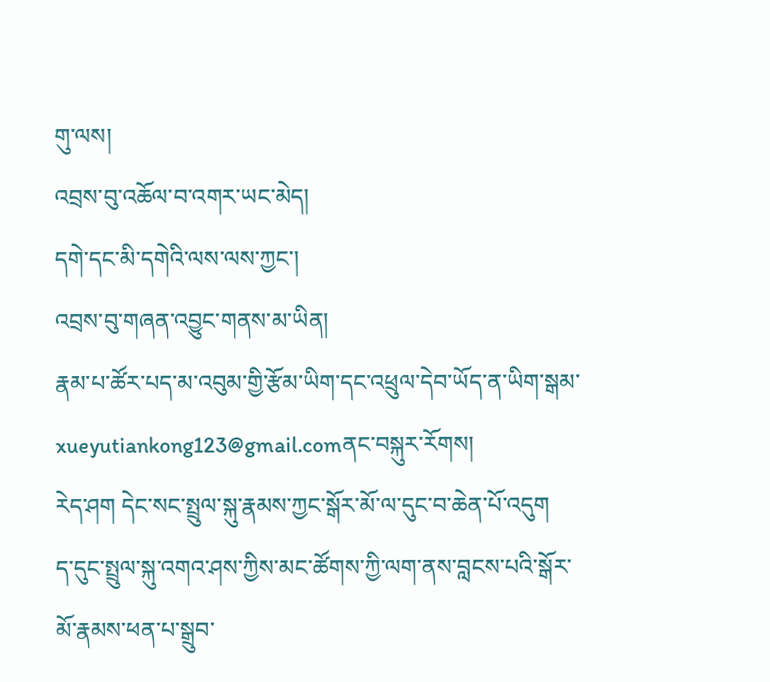གུ་ལས།
འབྲས་བུ་འཆོལ་བ་འགར་ཡང་མེད།
དགེ་དང་མི་དགེའི་ལས་ལས་ཀྱང་།
འབྲས་བུ་གཞན་འབྱུང་གནས་མ་ཡིན།
རྣམ་པ་ཚོར་པད་མ་འབུམ་གྱི་རྩོམ་ཡིག་དང་འཕྲུལ་དེབ་ཡོད་ན་ཡིག་སྒམ་xueyutiankong123@gmail.comནང་བསྐུར་རོགས།
རེད་ཤག དེང་སང་སྤྲུལ་སྐུ་རྣམས་ཀྱང་སྒོར་མོ་ལ་དུང་བ་ཆེན་པོ་འདུག
ད་དུང་སྤྲུལ་སྐུ་འགའ་ཤས་ཀྱིས་མང་ཚོགས་ཀྱི་ལག་ནས་བླངས་པའི་སྒོར་མོ་རྣམས་ཕན་པ་སྒྲུབ་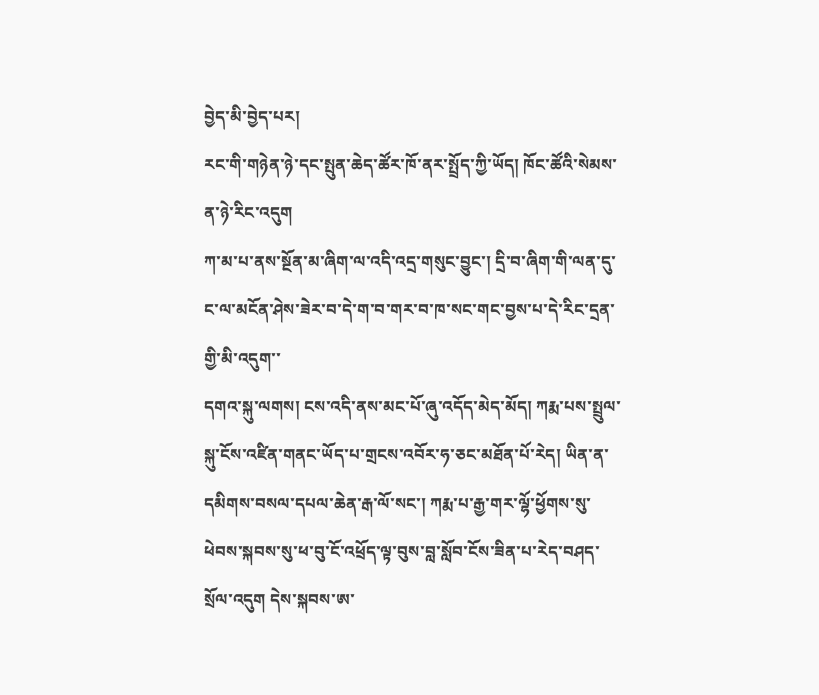བྱེད་མི་བྱེད་པར།
རང་གི་གཉེན་ཉེ་དང་སྤུན་ཆེད་ཚོར་ཁོ་ནར་སྤྲོད་ཀྱི་ཡོད། ཁོང་ཚོའི་སེམས་ན་ཉེ་རིང་འདུག
ཀ་མ་པ་ནས་སྔོན་མ་ཞིག་ལ་འདི་འདྲ་གསུང་བྱུང་། དྲི་བ་ཞིག་གི་ལན་དུ་ང་ལ་མངོན་ཤེས་ཟེར་བ་དེ་ག་བ་གར་བ་ཁ་སང་གང་བྱས་པ་དེ་རིང་དྲན་གྱི་མི་འདུག་་
དགའ་སྐུ་ལགས། ངས་འདི་ནས་མང་པོ་ཞུ་འདོད་མེད་མོད། ཀརྨ་པས་སྤྲུལ་སྐུ་ངོས་འཛིན་གནང་ཡོད་པ་གྲངས་འབོར་ཧ་ཅང་མཐོན་པོ་རེད། ཡིན་ན་དམིགས་བསལ་དཔལ་ཆེན་རྒ་ལོ་སང་། ཀརྨ་པ་རྒྱ་གར་ལྷོ་ཕྱོགས་སུ་ཕེབས་སྐབས་སུ་ཕ་བུ་ངོ་འཕྲོད་ལྟ་བུས་བླ་སློབ་ངོས་ཟིན་པ་རེད་བཤད་སྲོལ་འདུག དེས་སྐབས་ཨ་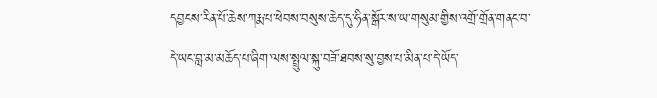དབྱངས་རིན་པོ་ཆེས་ཀརྨ་པ་ཕེབས་བསུས་ཆེད་དུ་ཧིན་སྒོར་ས་ཡ་གསུམ་གྱིས་འགྲོ་གྲོན་གནང་བ་དེ་ཡང་བླ་མ་མཆོད་པ་ཞིག་ལས་སྤྲུལ་སྐུ་བཟོ་ཐབས་སུ་བྱས་པ་མིན་པ་དེ་ཡོད་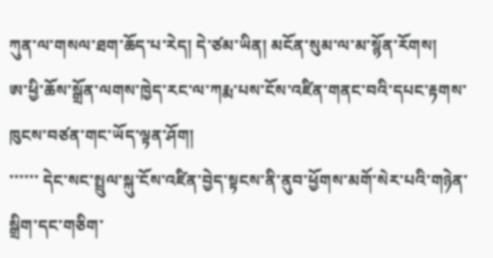ཀུན་ལ་གསལ་ཐག་ཆོད་པ་རེད། དེ་ཙམ་ཡིན། མངོན་སུམ་ལ་མ་སྙོན་རོགས།
ཨ་ཕྱི་ཆོས་སྒྲོན་ལགས་ཁྱེད་རང་ལ་ཀརྨ་པས་ངོས་འཛིན་གནང་བའི་དཔང་རྟགས་ཁུངས་བཙན་གང་ཡོད་ལྟན་ཤོག།
་་་་་་ དེང་སང་སྤྲུལ་སྐུ་ངོས་འཛིན་བྱེད་སྟངས་ནི་ནུབ་ཕྱོགས་མགོ་སེར་པའི་གཉེན་སྒྲིག་དང་གཅིག་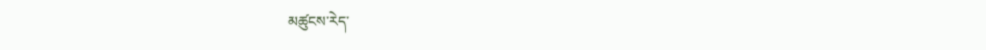མཚུངས་རེད་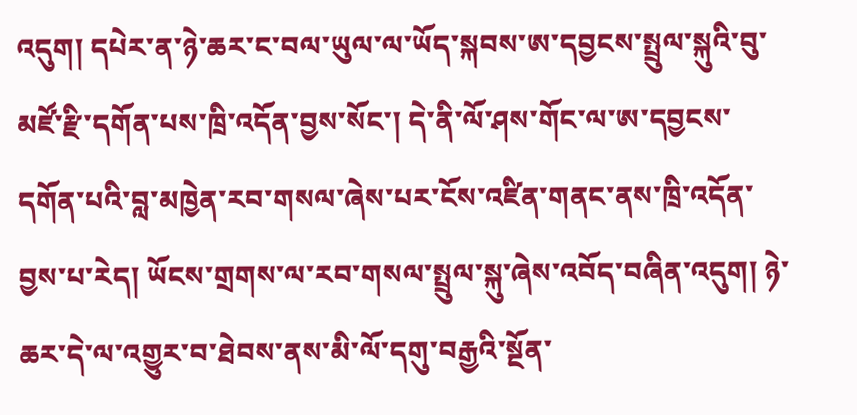འདུག། དཔེར་ན་ཉེ་ཆར་ང་བལ་ཡུལ་ལ་ཡོད་སྐབས་ཨ་དབྱངས་སྤྲུལ་སྐུའི་བུ་མཛོ་རྫི་དགོན་པས་ཁྲི་འདོན་བྱས་སོང་། དེ་ནི་ལོ་ཤས་གོང་ལ་ཨ་དབྱངས་དགོན་པའི་བླ་མཁྱེན་རབ་གསལ་ཞེས་པར་ངོས་འཛིན་གནང་ནས་ཁྲི་འདོན་བྱས་པ་རེད། ཡོངས་གྲགས་ལ་རབ་གསལ་སྤྲུལ་སྐུ་ཞེས་འབོད་བཞིན་འདུག། ཉེ་ཆར་དེ་ལ་འགྱུར་བ་ཐེབས་ནས་མི་ལོ་དགུ་བརྒྱའི་སྔོན་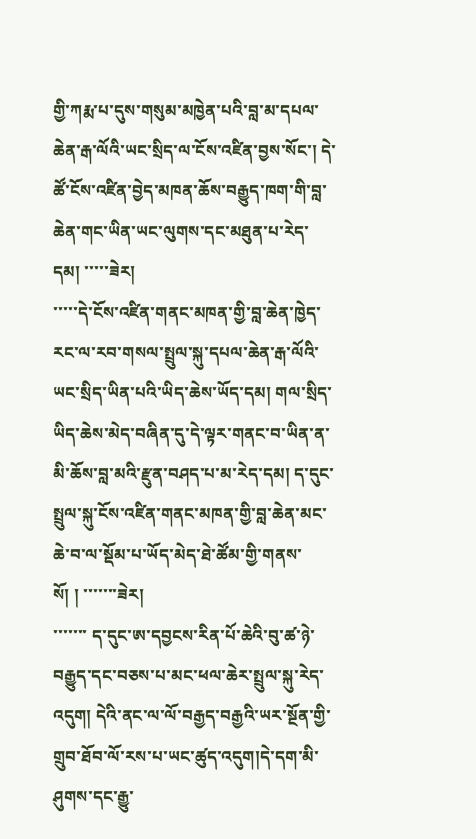གྱི་ཀརྨ་པ་དུས་གསུམ་མཁྱེན་པའི་བླ་མ་དཔལ་ཆེན་རྒ་ལོའི་ཡང་སྲིད་ལ་ངོས་འཛིན་བྱས་སོང་། དེ་ཚོ་ངོས་འཛིན་བྱེད་མཁན་ཆོས་བརྒྱུད་ཁག་གི་བླ་ཆེན་གང་ཡིན་ཡང་ལུགས་དང་མཐུན་པ་རེད་དམ། ་་་་་ཟེར།
་་་་་དེ་ངོས་འཛིན་གནང་མཁན་གྱི་བླ་ཆེན་ཁྱེད་རང་ལ་རབ་གསལ་སྤྲུལ་སྐུ་དཔལ་ཆེན་རྒ་ལོའི་ཡང་སྲིད་ཡིན་པའི་ཡིད་ཆེས་ཡོད་དམ། གལ་སྲིད་ཡིད་ཆེས་མེད་བཞིན་དུ་དེ་ལྟར་གནང་བ་ཡིན་ན་མི་ཆོས་བླ་མའི་རྫུན་བཤད་པ་མ་རེད་དམ། ད་དུང་སྤྲུལ་སྐུ་ངོས་འཛིན་གནང་མཁན་གྱི་བླ་ཆེན་མང་ཆེ་བ་ལ་སྡོམ་པ་ཡོད་མེད་ཐེ་ཚོམ་གྱི་གནས་སོ། ། ་་་་་་་ཟེར།
་་་་་་་ ད་དུང་ཨ་དབྱངས་རིན་པོ་ཆེའི་བུ་ཚ་ཉེ་བརྒྱུད་དང་བཅས་པ་མང་ཕལ་ཆེར་སྤྲུལ་སྐུ་རེད་འདུག། དེའི་ནང་ལ་ལོ་བརྒྱད་བརྒྱའི་ཡར་སྔོན་གྱི་གྲུབ་ཐོབ་ལོ་རས་པ་ཡང་ཚུད་འདུག།དེ་དག་མི་ཤུགས་དང་རྒྱུ་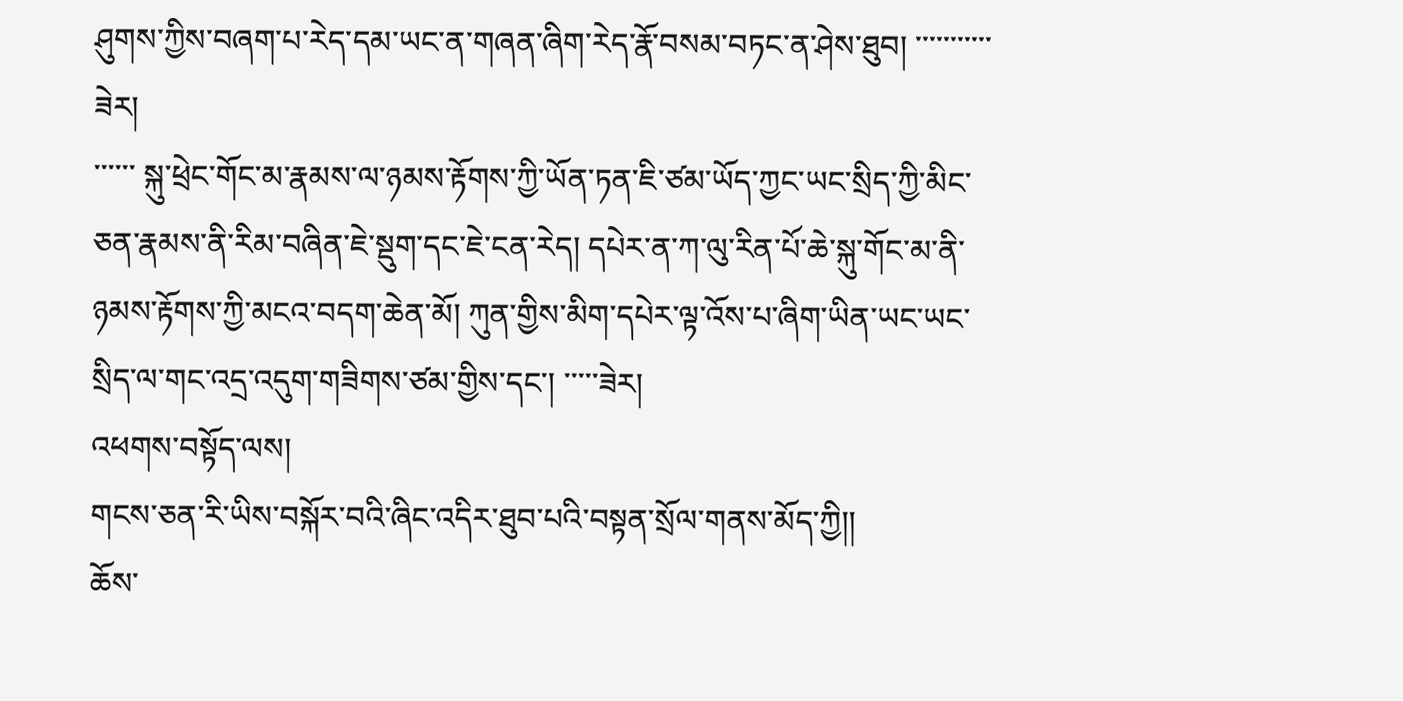ཤུགས་ཀྱིས་བཞག་པ་རེད་དམ་ཡང་ན་གཞན་ཞིག་རེད་རྣོ་བསམ་བཏང་ན་ཤེས་ཐུབ། ་་་་་་་་་་་ཟེར།
་་་་་་ སྐུ་ཕྲེང་གོང་མ་རྣམས་ལ་ཉམས་རྟོགས་ཀྱི་ཡོན་ཏན་ཇི་ཙམ་ཡོད་ཀྱང་ཡང་སྲིད་ཀྱི་མིང་ཅན་རྣམས་ནི་རིམ་བཞིན་ཇེ་སྡུག་དང་ཇེ་ངན་རེད། དཔེར་ན་ཀ་ལུ་རིན་པོ་ཆེ་སྐུ་གོང་མ་ནི་ཉམས་རྟོགས་ཀྱི་མངའ་བདག་ཆེན་མོ། ཀུན་གྱིས་མིག་དཔེར་ལྟ་འོས་པ་ཞིག་ཡིན་ཡང་ཡང་སྲིད་ལ་གང་འདྲ་འདུག་གཟིགས་ཙམ་གྱིས་དང་། ་་་་་ཟེར།
འཕགས་བསྟོད་ལས།
གངས་ཅན་རི་ཡིས་བསྐོར་བའི་ཞིང་འདིར་ཐུབ་པའི་བསྟན་སྲོལ་གནས་མོད་ཀྱི།།
ཆོས་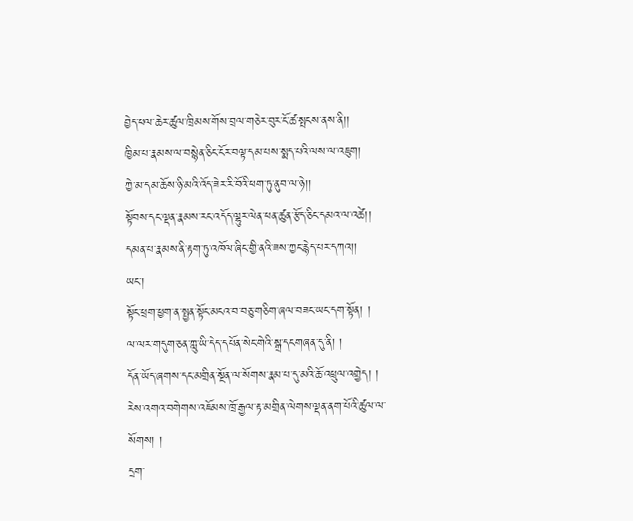བྱེད་ཕལ་ཆེར་ཚུལ་ཁྲིམས་གོས་བྲལ་གཅེར་བུར་ངོ་ཚ་སྤངས་ནས་ནི།།
ཁྱིམ་པ་རྣམས་ལ་བསྙེན་ཅིང་ངོར་བལྟ་དམ་པས་སྨད་པའི་ལས་ལ་འཇུག།
ཀྱེ་མ་དམ་ཆོས་ཉི་མའི་འོད་ཟེར་རི་བོའི་ཕག་ཏུ་ནུབ་ལ་ཉེ།།
སྟོབས་དང་ལྡན་རྣམས་རང་འདོད་ལྷུར་ལེན་ཕན་ཚུན་རྩོད་ཅིང་དམའ་ལ་འཚེ།།
དམན་པ་རྣམས་ནི་རྟག་ཏུ་འཁོལ་ཞིང་གྱི་ནའི་ཟས་ཀྱང་རྙེད་པར་དཀའ།།
ཡང་།
སྟོང་ཕྲག་ཕྱག་ན་སྤྱན་སྟོང་མངའ་བ་བཅུ་གཅིག་ཞལ་བཟང་ཡང་དག་སྟོན། །
ལ་ལར་གདུག་ཅན་ཀླུ་ཡི་དེད་དཔོན་སེང་གེའི་སྒྲ་དངགཞན་དུ་ནི། །
དོན་ཡོད་ཞགས་དང་མགྲིན་སྔོན་ལ་སོགས་རྣམ་པ་དུ་མའི་ཆོ་འཕྲུལ་འགྲྱེད། །
རེས་འགའ་བགེགས་འཇོམས་ཁྲོ་རྒྱལ་རྟ་མགྲིན་ལེགས་ལྡན་ནག་པོའི་ཚུལ་ལ་སོགས། །
དྲག་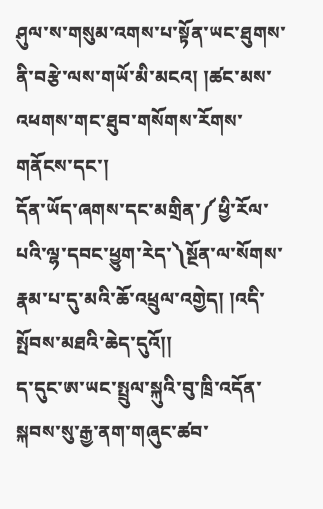ཤུལ་ས་གསུམ་འགས་པ་སྟོན་ཡང་ཐུགས་ནི་བརྩེ་ལས་གཡོ་མི་མངའ། །ཚང་མས་འཕགས་གང་ཐུབ་གསོགས་རོགས་གནོངས་དང་།
དོན་ཡོད་ཞགས་དང་མགྲིན་༼ཕྱི་རོལ་པའི་ལྷ་དབང་ཕྱུག་རེད་༽སྔོན་ལ་སོགས་རྣམ་པ་དུ་མའི་ཆོ་འཕྲུལ་འགྱེད། །འདི་སྤོབས་མཐའི་ཆེད་དུའོ།།
ད་དུང་ཨ་ཡང་སྤྲུལ་སྐུའི་བུ་ཁྲི་འདོན་སྐབས་སུ་རྒྱ་ནག་གཞུང་ཚབ་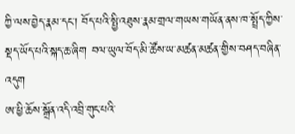ཀྱི་ལས་བྱེད་རྣམ་དང་། བོད་པའི་སྤྱི་འཐུས་རྣམ་གྲལ་གཡས་གཡོན་ནས་ཁ་སྤྲོད་ཀྱིས་སྡད་ཡོད་པའི་སྐད་ཆ་ཞིག བལ་ཡུལ་བོད་མི་ཚོས་ཡ་མཚན་མཚན་གྱིས་བཤད་བཞིན་འདུག
ཨ་ཕྱི་ཆོས་སྒྲོན་འདི་འབྲི་གུང་པའི་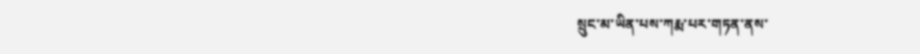སྲུང་མ་ཡིན་པས་ཀརྨ་པར་གཏན་ནས་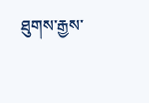ཐུགས་རྒྱས་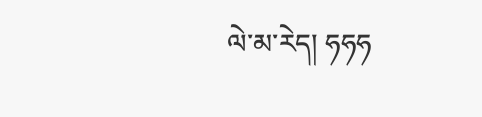ལེ་མ་རེད། ཧཧཧ